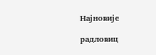Најновије

радловиц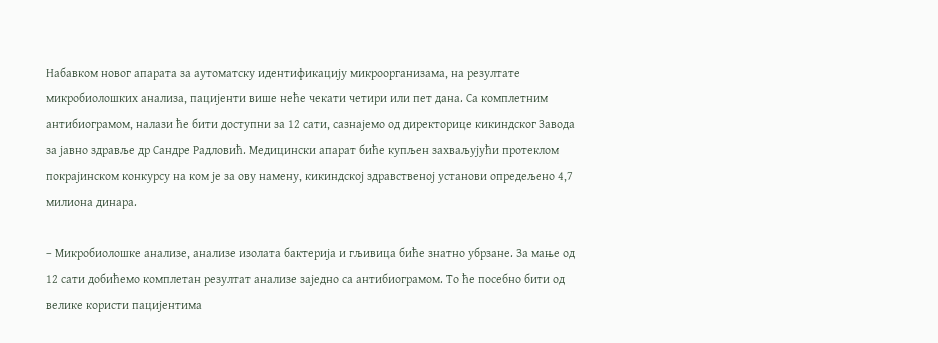Набавком новог апарата за аутоматску идентификацију микроорганизама, на резултате микробиолошких анализа, пацијенти више неће чекати четири или пет дана. Са комплетним антибиограмом, налази ће бити доступни за 12 сати, сазнајемо од директорице кикиндског Завода за јавно здравље др Сандре Радловић. Медицински апарат биће купљен захваљујући протеклом покрајинском конкурсу на ком је за ову намену, кикиндској здравственој установи опредељено 4,7 милиона динара.

– Микробиолошке анализе, анализе изолата бактерија и гљивица биће знатно убрзане. За мање од 12 сати добићемо комплетан резултат анализе заједно са антибиограмом. То ће посебно бити од велике користи пацијентима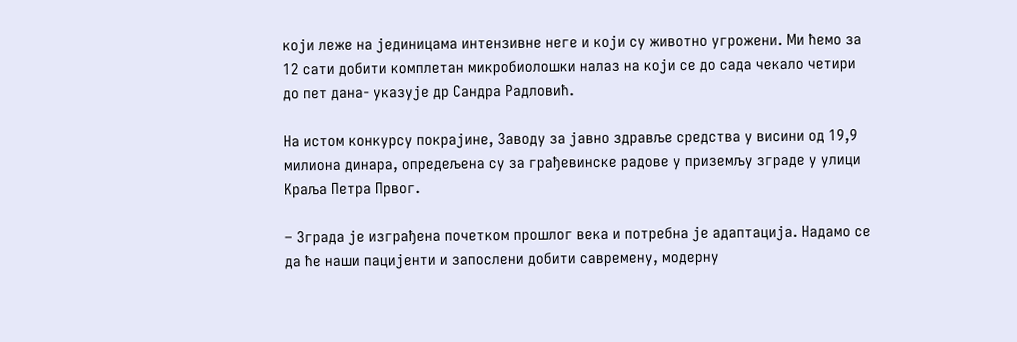који леже на јединицама интензивне неге и који су животно угрожени. Ми ћемо за 12 сати добити комплетан микробиолошки налаз на који се до сада чекало четири до пет дана- указује др Сандра Радловић.

На истом конкурсу покрајине, Заводу за јавно здравље средства у висини од 19,9 милиона динара, опредељена су за грађевинске радове у приземљу зграде у улици Краља Петра Првог.

– Зграда је изграђена почетком прошлог века и потребна је адаптација. Надамо се да ће наши пацијенти и запослени добити савремену, модерну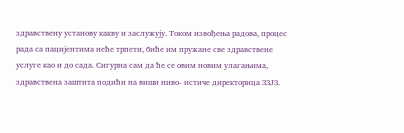здравствену установу какву и заслужују. Током извођења радова, процес рада са пацијентима неће трпети, биће им пружане све здравствене услуге као и до сада. Сигурна сам да ће се овим новим улагањима,  здравствена заштита подићи на виши ниво- истиче директорица ЗЗЈЗ.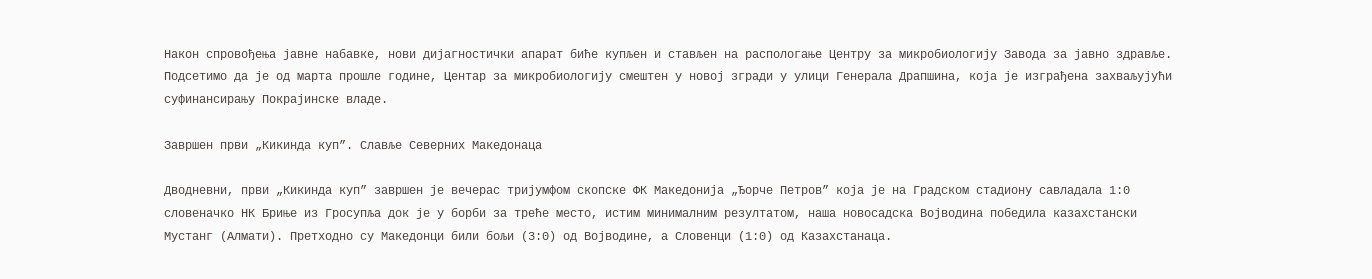Након спровођења јавне набавке, нови дијагностички апарат биће купљен и стављен на распологање Центру за микробиологију Завода за јавно здравље. Подсетимо да је од марта прошле године, Центар за микробиологију смештен у новој згради у улици Генерала Драпшина, која је изграђена захваљујући суфинансирању Покрајинске владе.

Завршен први „Кикинда куп”. Славље Северних Македонаца

Дводневни, први „Кикинда куп” завршен је вечерас тријумфом скопске ФК Македонија „Ђорче Петров” која је на Градском стадиону савладала 1:0 словеначко НК Бриње из Гросупља док је у борби за треће место, истим минималним резултатом, наша новосадска Војводина победила казахстански Мустанг (Алмати). Претходно су Македонци били бољи (3:0) од Војводине, а Словенци (1:0) од Казахстанаца.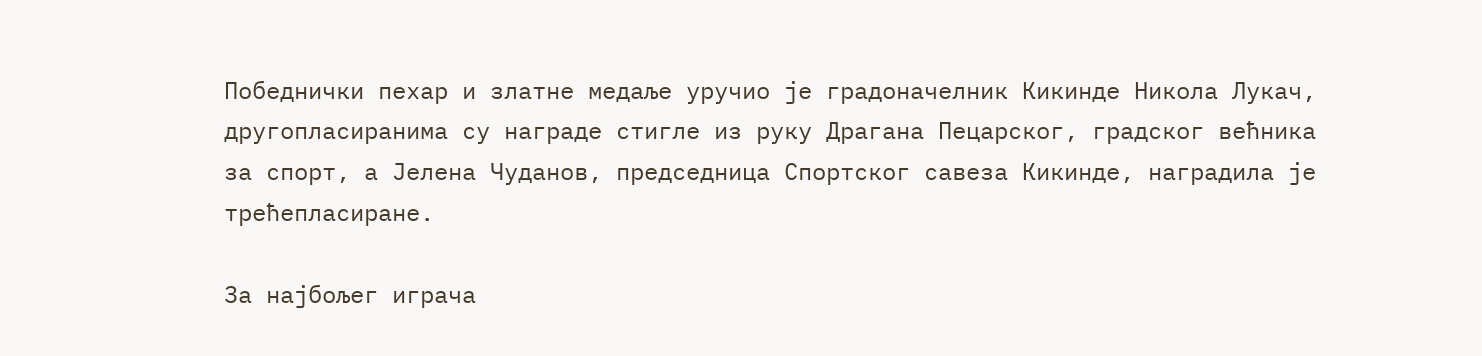Победнички пехар и златне медаље уручио је градоначелник Кикинде Никола Лукач, другопласиранима су награде стигле из руку Драгана Пецарског, градског већника за спорт, а Јелена Чуданов, председница Спортског савеза Кикинде, наградила је трећепласиране.

За најбољег играча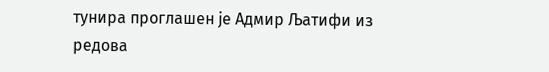тунира проглашен је Адмир Љатифи из редова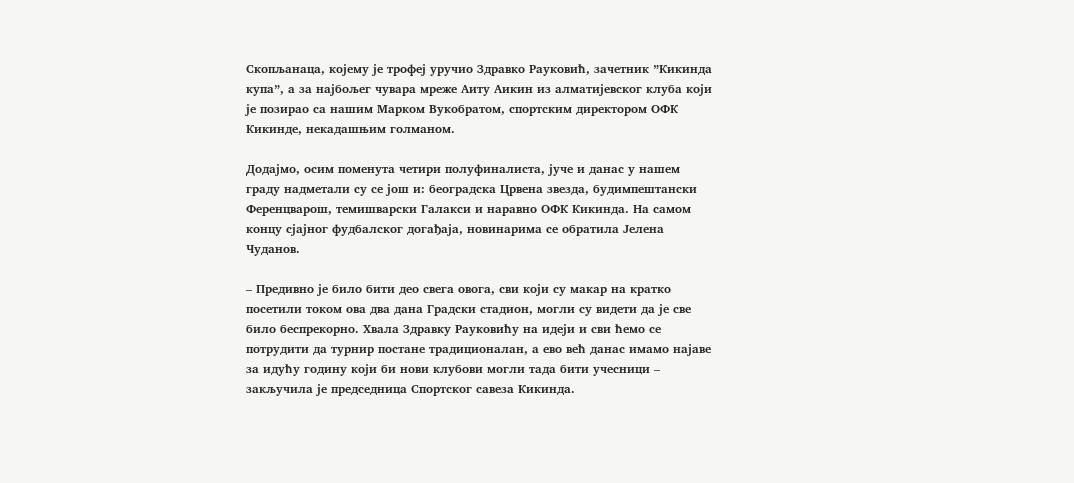Скопљанаца, којему је трофеј уручио Здравко Рауковић, зачетник ”Кикинда купа”, а за најбољег чувара мреже Аиту Аикин из алматијевског клуба који је позирао са нашим Марком Вукобратом, спортским директором ОФК Кикинде, некадашњим голманом.

Додајмо, осим поменута четири полуфиналиста, јуче и данас у нашем граду надметали су се још и: београдска Црвена звезда, будимпештански Ференцварош, темишварски Галакси и наравно ОФК Кикинда. На самом концу сјајног фудбалског догађаја, новинарима се обратила Јелена Чуданов.

– Предивно је било бити део свега овога, сви који су макар на кратко посетили током ова два дана Градски стадион, могли су видети да је све било беспрекорно. Хвала Здравку Рауковићу на идеји и сви ћемо се потрудити да турнир постане традиционалан, а ево већ данас имамо најаве за идућу годину који би нови клубови могли тада бити учесници – закључила је председница Спортског савеза Кикинда.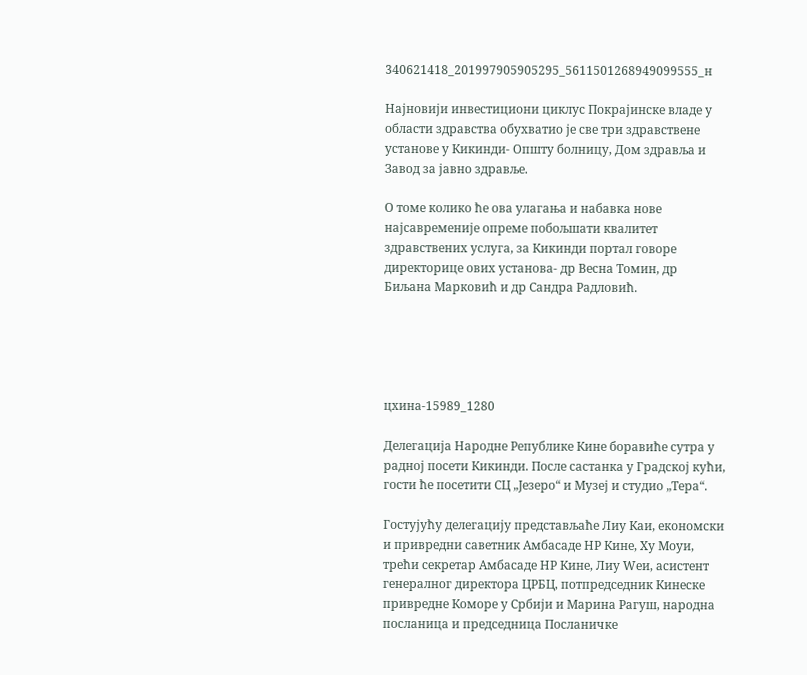340621418_201997905905295_5611501268949099555_н

Најновији инвестициони циклус Покрајинске владе у области здравства обухватио је све три здравствене установе у Кикинди- Општу болницу, Дом здравља и Завод за јавно здравље.

О томе колико ће ова улагања и набавка нове најсавременије опреме побољшати квалитет здравствених услуга, за Кикинди портал говоре директорице ових установа- др Весна Томин, др Биљана Марковић и др Сандра Радловић.





цхина-15989_1280

Делегација Народне Републике Кине боравиће сутра у радној посети Кикинди. После састанка у Градској кући, гости ће посетити СЦ „Језеро“ и Музеј и студио „Тера“.

Гостујућу делегацију представљаће Лиу Каи, економски и привредни саветник Амбасаде НР Кине, Xу Моyи, трећи секретар Амбасаде НР Кине, Лиу Wеи, асистент генералног директора ЦРБЦ, потпредседник Кинеске привредне Коморе у Србији и Марина Рагуш, народна посланица и председница Посланичке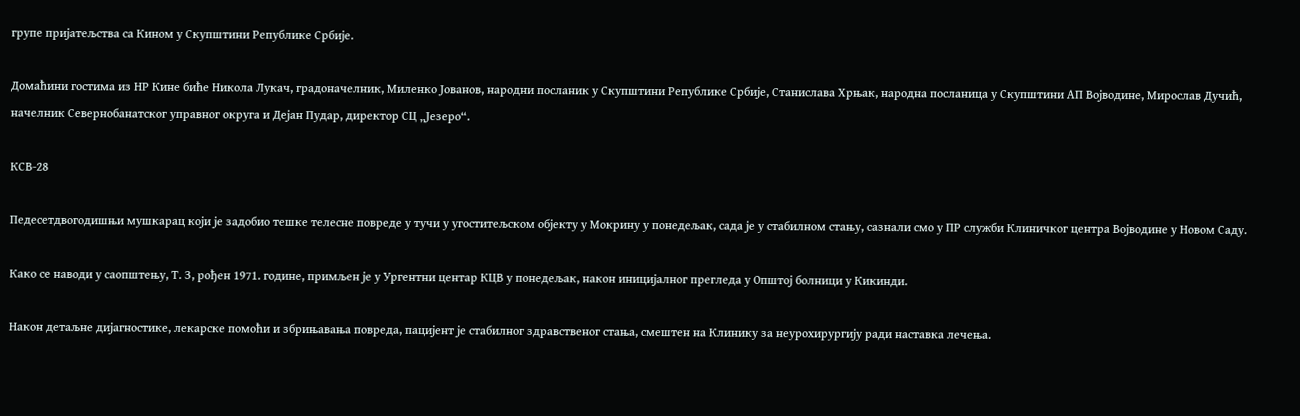групе пријатељства са Кином у Скупштини Републике Србије.

Домаћини гостима из НР Кине биће Никола Лукач, градоначелник, Миленко Јованов, народни посланик у Скупштини Републике Србије, Станислава Хрњак, народна посланица у Скупштини АП Војводине, Мирослав Дучић, начелник Севернобанатског управног округа и Дејан Пудар, директор СЦ „Језеро“.

КСВ-28

Педесетдвогодишњи мушкарац који је задобио тешке телесне повреде у тучи у угоститељском објекту у Мокрину у понедељак, сада је у стабилном стању, сазнали смо у ПР служби Клиничког центра Војводине у Новом Саду.

Како се наводи у саопштењу, Т. З, рођен 1971. године, примљен је у Ургентни центар КЦВ у понедељак, након иницијалног прегледа у Општој болници у Кикинди.

Након детаљне дијагностике, лекарске помоћи и збрињавања повреда, пацијент је стабилног здравственог стања, смештен на Клинику за неурохирургију ради наставка лечења.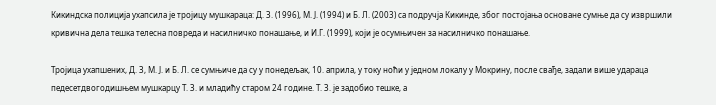Кикиндска полиција ухапсила је тројицу мушкараца: Д. З. (1996), М. Ј. (1994) и Б. Л. (2003) са подручја Кикинде, због постојања основане сумње да су извршили кривична дела тешка телесна повреда и насилничко понашање, и И.Г. (1999), који је осумњичен за насилничко понашање.

Тројица ухапшених, Д. З, М. Ј. и Б. Л. се сумњиче да су у понедељак, 10. априла, у току ноћи у једном локалу у Мокрину, после свађе, задали више удараца педесетдвогодишњем мушкарцу Т. З. и младићу старом 24 године. Т. З. је задобио тешке, а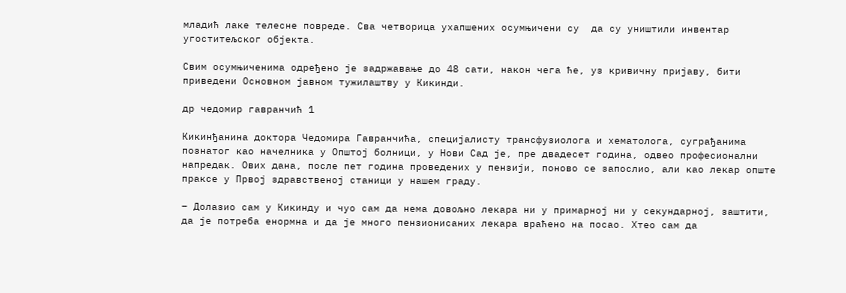младић лаке телесне повреде. Сва четворица ухапшених осумњичени су  да су уништили инвентар угоститељског објекта.

Свим осумњиченима одређено је задржавање до 48 сати, након чега ће, уз кривичну пријаву, бити приведени Основном јавном тужилаштву у Кикинди.

др чедомир гавранчић 1

Кикинђанина доктора Чедомира Гавранчића, специјалисту трансфузиолога и хематолога, суграђанима познатог као начелника у Општој болници, у Нови Сад је, пре двадесет година, одвео професионални напредак. Ових дана, после пет година проведених у пензији, поново се запослио, али као лекар опште праксе у Првој здравственој станици у нашем граду.

– Долазио сам у Кикинду и чуо сам да нема довољно лекара ни у примарној ни у секундарној, заштити, да је потреба енормна и да је много пензионисаних лекара враћено на посао. Хтео сам да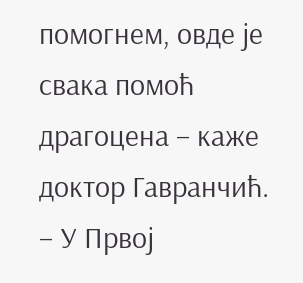помогнем, овде је свака помоћ драгоцена – каже доктор Гавранчић. – У Првој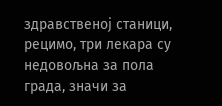здравственој станици, рецимо, три лекара су недовољна за пола града, значи за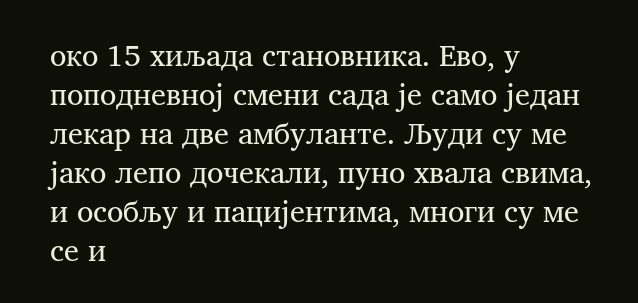око 15 хиљада становника. Ево, у поподневној смени сада је само један лекар на две амбуланте. Људи су ме јако лепо дочекали, пуно хвала свима, и особљу и пацијентима, многи су ме се и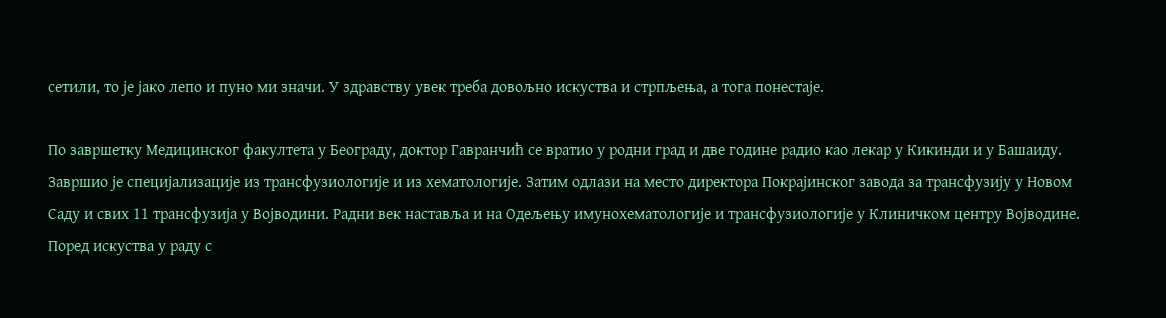сетили, то је јако лепо и пуно ми значи. У здравству увек треба довољно искуства и стрпљења, а тога понестаје.

По завршетку Медицинског факултета у Београду, доктор Гавранчић се вратио у родни град и две године радио као лекар у Кикинди и у Башаиду. Завршио је специјализације из трансфузиологије и из хематологије. Затим одлази на место директора Покрајинског завода за трансфузију у Новом Саду и свих 11 трансфузија у Војводини. Радни век наставља и на Одељењу имунохематологије и трансфузиологије у Клиничком центру Војводине. Поред искуства у раду с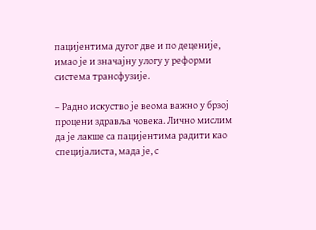пацијентима дугог две и по деценије, имао је и значајну улогу у реформи система трансфузије.

– Радно искуство је веома важно у брзој процени здравља човека. Лично мислим да је лакше са пацијентима радити као специјалиста, мада је, с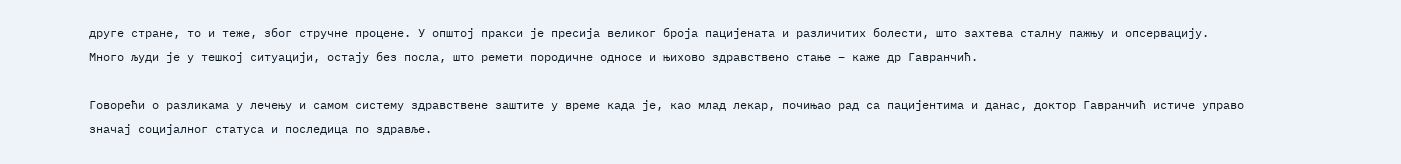друге стране, то и теже, због стручне процене. У општој пракси је пресија великог броја пацијената и различитих болести, што захтева сталну пажњу и опсервацију. Много људи је у тешкој ситуацији, остају без посла, што ремети породичне односе и њихово здравствено стање – каже др Гавранчић.

Говорећи о разликама у лечењу и самом систему здравствене заштите у време када је, као млад лекар, почињао рад са пацијентима и данас, доктор Гавранчић истиче управо значај социјалног статуса и последица по здравље.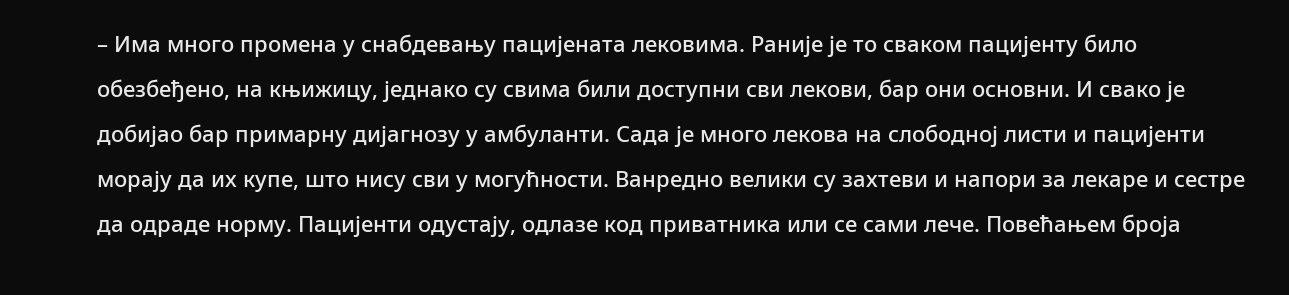– Има много промена у снабдевању пацијената лековима. Раније је то сваком пацијенту било обезбеђено, на књижицу, једнако су свима били доступни сви лекови, бар они основни. И свако је добијао бар примарну дијагнозу у амбуланти. Сада је много лекова на слободној листи и пацијенти морају да их купе, што нису сви у могућности. Ванредно велики су захтеви и напори за лекаре и сестре да одраде норму. Пацијенти одустају, одлазе код приватника или се сами лече. Повећањем броја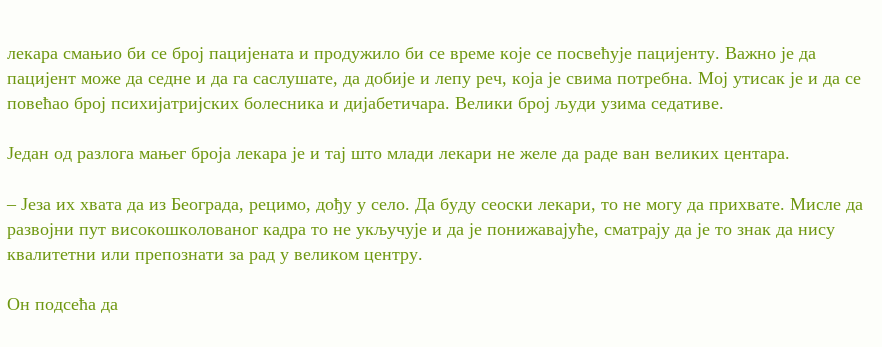лекара смањио би се број пацијената и продужило би се време које се посвећује пацијенту. Важно је да пацијент може да седне и да га саслушате, да добије и лепу реч, која је свима потребна. Мој утисак је и да се повећао број психијатријских болесника и дијабетичара. Велики број људи узима седативе.

Један од разлога мањег броја лекара је и тај што млади лекари не желе да раде ван великих центара.

– Језа их хвата да из Београда, рецимо, дођу у село. Да буду сеоски лекари, то не могу да прихвате. Мисле да развојни пут високошколованог кадра то не укључује и да је понижавајуће, сматрају да је то знак да нису квалитетни или препознати за рад у великом центру.

Он подсећа да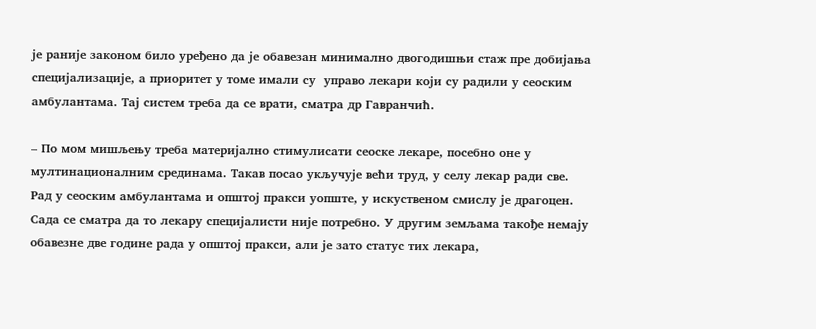је раније законом било уређено да је обавезан минимално двогодишњи стаж пре добијања специјализације, а приоритет у томе имали су  управо лекари који су радили у сеоским амбулантама. Тај систем треба да се врати, сматра др Гавранчић.

– По мом мишљењу треба материјално стимулисати сеоске лекаре, посебно оне у мултинационалним срединама. Такав посао укључује већи труд, у селу лекар ради све. Рад у сеоским амбулантама и општој пракси уопште, у искуственом смислу је драгоцен. Сада се сматра да то лекару специјалисти није потребно. У другим земљама такође немају обавезне две године рада у општој пракси, али је зато статус тих лекара,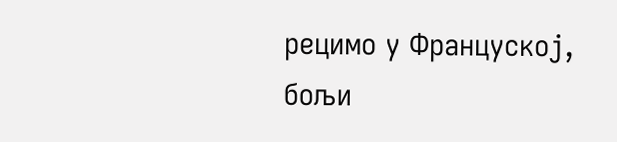рецимо у Француској, бољи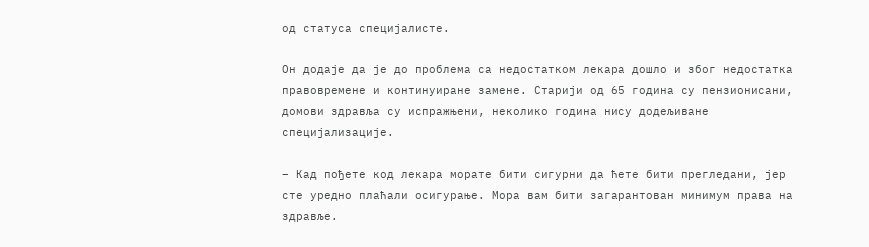од статуса специјалисте.

Он додаје да је до проблема са недостатком лекара дошло и због недостатка правовремене и континуиране замене. Старији од 65 година су пензионисани, домови здравља су испражњени, неколико година нису додељиване специјализације.

– Кад пођете код лекара морате бити сигурни да ћете бити прегледани, јер сте уредно плаћали осигурање. Мора вам бити загарантован минимум права на здравље.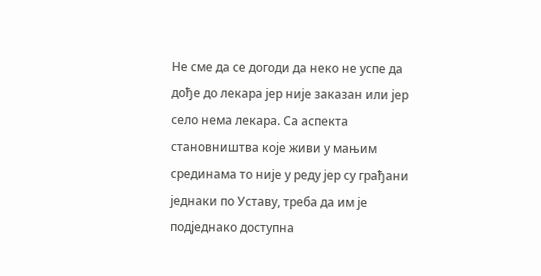Не сме да се догоди да неко не успе да дође до лекара јер није заказан или јер село нема лекара. Са аспекта становништва које живи у мањим срединама то није у реду јер су грађани једнаки по Уставу, треба да им је подједнако доступна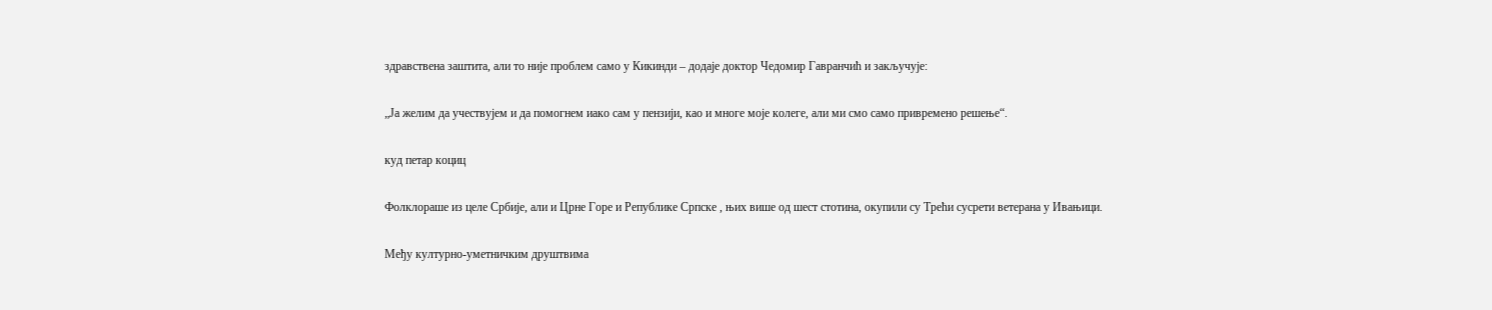здравствена заштита, али то није проблем само у Кикинди – додаје доктор Чедомир Гавранчић и закључује:

„Ја желим да учествујем и да помогнем иако сам у пензији, као и многе моје колеге, али ми смо само привремено решење“.

куд петар коциц

Фолклораше из целе Србије, али и Црне Горе и Републике Српске , њих више од шест стотина, окупили су Трећи сусрети ветерана у Ивањици.

Међу културно-уметничким друштвима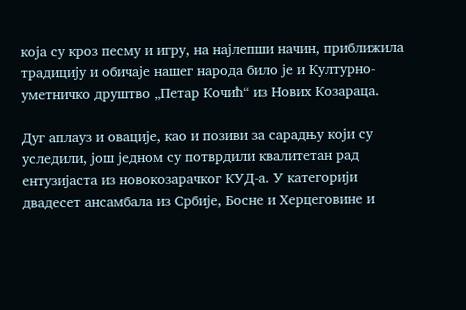која су кроз песму и игру, на најлепши начин, приближила традицију и обичаје нашег народа било је и Културно-уметничко друштво „Петар Кочић“ из Нових Козараца.

Дуг аплауз и овације, као и позиви за сарадњу који су уследили, још једном су потврдили квалитетан рад ентузијаста из новокозарачког КУД-а. У категорији двадесет ансамбала из Србије, Босне и Херцеговине и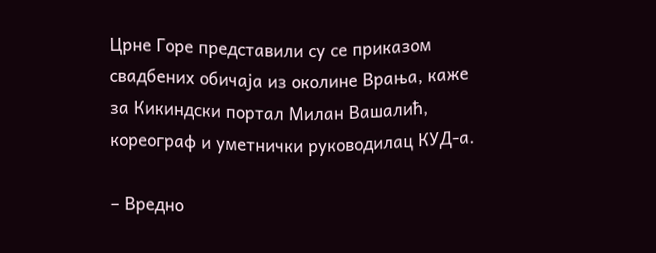Црне Горе представили су се приказом свадбених обичаја из околине Врања, каже за Кикиндски портал Милан Вашалић, кореограф и уметнички руководилац КУД-а.

– Вредно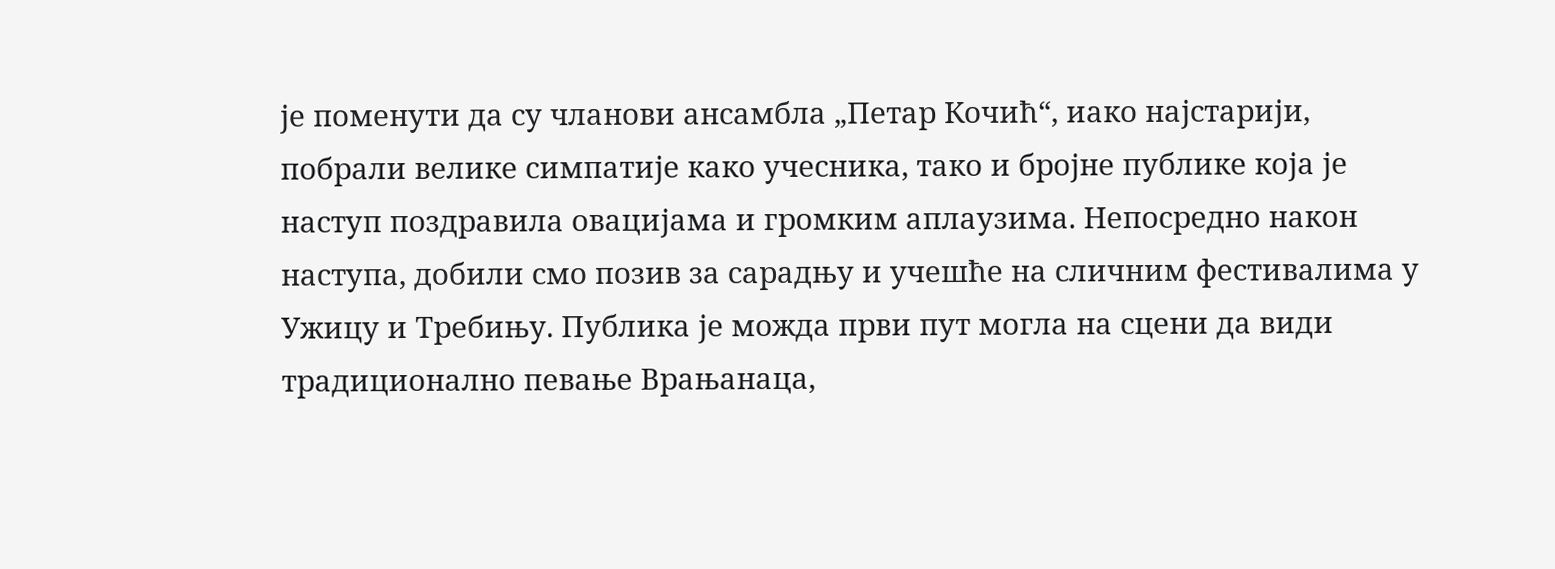је поменути да су чланови ансамбла „Петар Кочић“, иако најстарији, побрали велике симпатије како учесника, тако и бројне публике која је наступ поздравила овацијама и громким аплаузима. Непосредно након наступа, добили смо позив за сарадњу и учешће на сличним фестивалима у Ужицу и Требињу. Публика је можда први пут могла на сцени да види традиционално певање Врањанаца,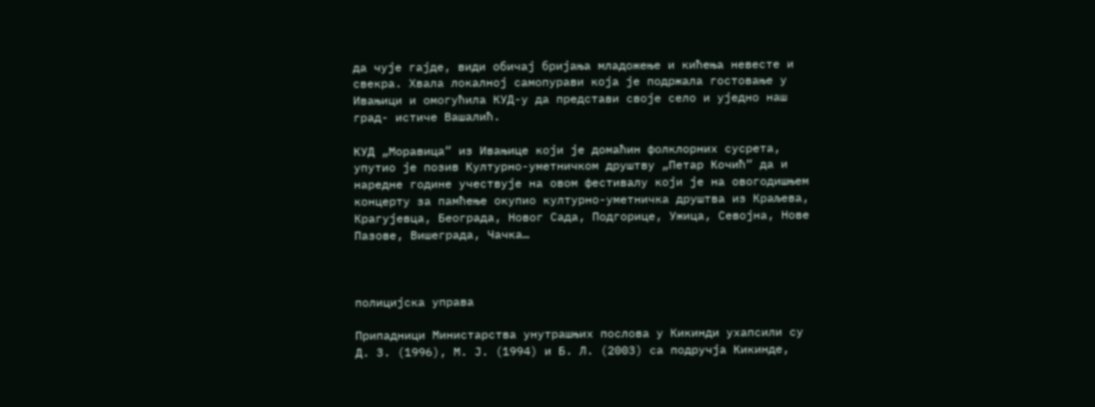да чује гајде, види обичај бријања младожење и кићења невесте и свекра. Хвала локалној самопурави која је подржала гостовање у Ивањици и омогућила КУД-у да представи своје село и уједно наш град- истиче Вашалић.

КУД „Моравица“ из Ивањице који је домаћин фолклорних сусрета, упутио је позив Културно-уметничком друштву „Петар Кочић“ да и наредне године учествује на овом фестивалу који је на овогодишњем концерту за памћење окупио културно-уметничка друштва из Краљева, Крагујевца, Београда, Новог Сада, Подгорице, Ужица, Севојна, Нове Пазове, Вишеграда, Чачка…



полицијска управа

Припадници Министарства унутрашњих послова у Кикинди ухапсили су Д. З. (1996), М. Ј. (1994) и Б. Л. (2003) са подручја Кикинде,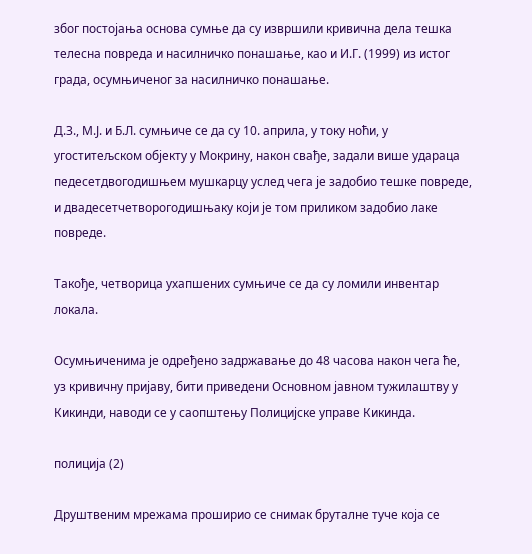због постојања основа сумње да су извршили кривична дела тешка телесна повреда и насилничко понашање, као и И.Г. (1999) из истог града, осумњиченог за насилничко понашање.

Д.З., М.Ј. и Б.Л. сумњиче се да су 10. априла, у току ноћи, у угоститељском објекту у Мокрину, након свађе, задали више удараца педесетдвогодишњем мушкарцу услед чега је задобио тешке повреде, и двадесетчетворогодишњаку који је том приликом задобио лаке повреде.

Такође, четворица ухапшених сумњиче се да су ломили инвентар локала.

Осумњиченима је одређено задржавање до 48 часова након чега ће, уз кривичну пријаву, бити приведени Основном јавном тужилаштву у Кикинди, наводи се у саопштењу Полицијске управе Кикинда.

полиција (2)

Друштвеним мрежама проширио се снимак бруталне туче која се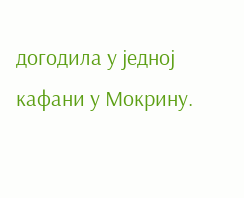догодила у једној кафани у Мокрину.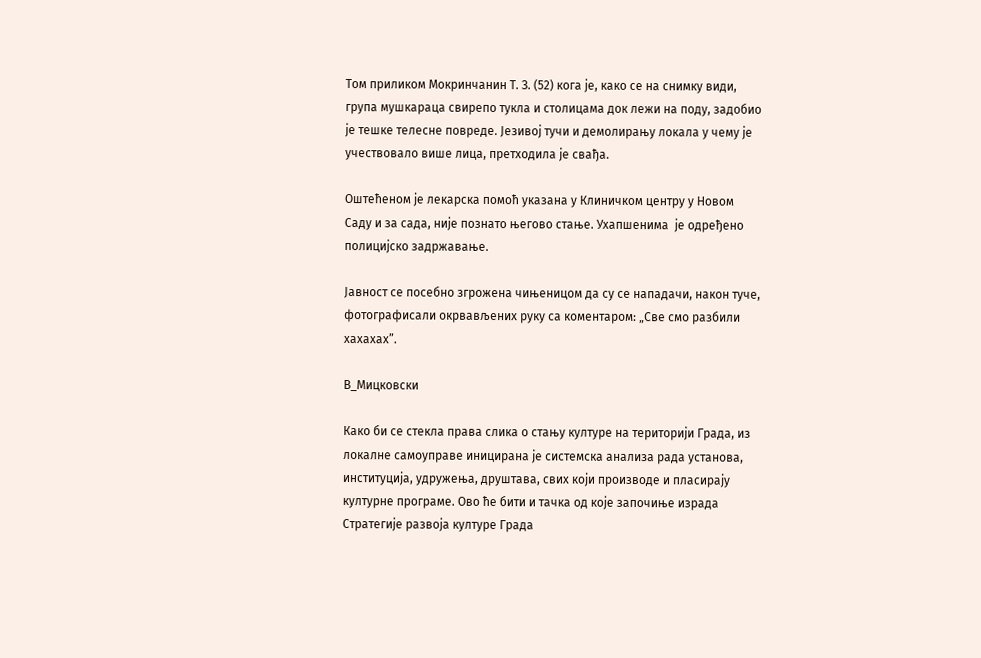Том приликом Мокринчанин Т. З. (52) кога је, како се на снимку види, група мушкараца свирепо тукла и столицама док лежи на поду, задобио је тешке телесне повреде. Језивој тучи и демолирању локала у чему је учествовало више лица, претходила је свађа.

Оштећеном је лекарска помоћ указана у Клиничком центру у Новом Саду и за сада, није познато његово стање. Ухапшенима  је одређено полицијско задржавање.

Јавност се посебно згрожена чињеницом да су се нападачи, након туче, фотографисали окрвављених руку са коментаром: „Све смо разбили хахахах”.

В_Мицковски

Како би се стекла права слика о стању културе на територији Града, из локалне самоуправе иницирана је системска анализа рада установа, институција, удружења, друштава, свих који производе и пласирају културне програме. Ово ће бити и тачка од које започиње израда Стратегије развоја културе Града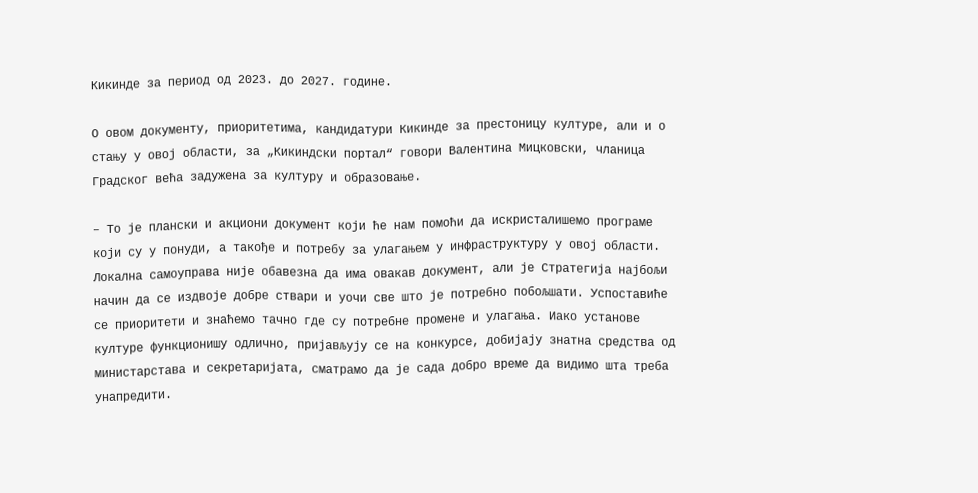Кикинде за период од 2023. до 2027. године.

О овом документу, приоритетима, кандидатури Кикинде за престоницу културе, али и о стању у овој области, за „Кикиндски портал“ говори Валентина Мицковски, чланица Градског већа задужена за културу и образовање.

– То је плански и акциони документ који ће нам помоћи да искристалишемо програме који су у понуди, а такође и потребу за улагањем у инфраструктуру у овој области. Локална самоуправа није обавезна да има овакав документ, али је Стратегија најбољи начин да се издвоје добре ствари и уочи све што је потребно побољшати. Успоставиће се приоритети и знаћемо тачно где су потребне промене и улагања. Иако установе културе функционишу одлично, пријављују се на конкурсе, добијају знатна средства од министарстава и секретаријата, сматрамо да је сада добро време да видимо шта треба унапредити.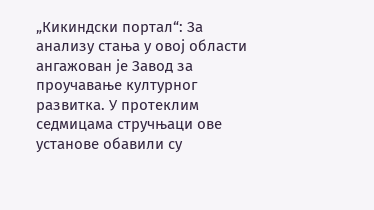„Кикиндски портал“: За анализу стања у овој области ангажован је Завод за проучавање културног развитка. У протеклим седмицама стручњаци ове установе обавили су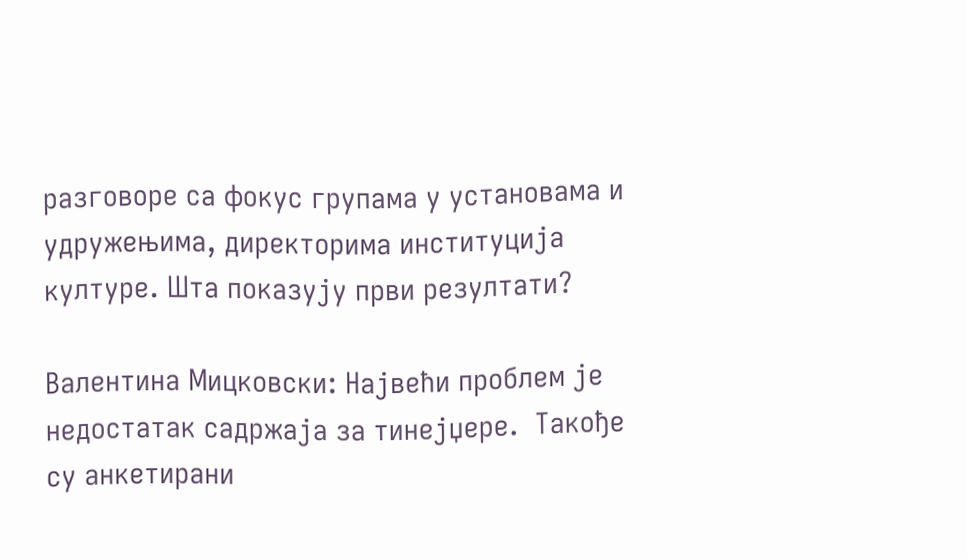разговоре са фокус групама у установама и удружењима, директорима институција културе. Шта показују први резултати?

Валентина Мицковски: Највећи проблем је недостатак садржаја за тинејџере.  Такође су анкетирани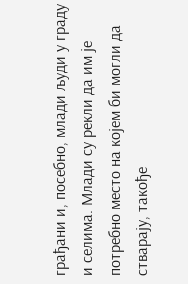грађани и, посебно, млади људи у граду и селима. Млади су рекли да им је потребно место на којем би могли да стварају, такође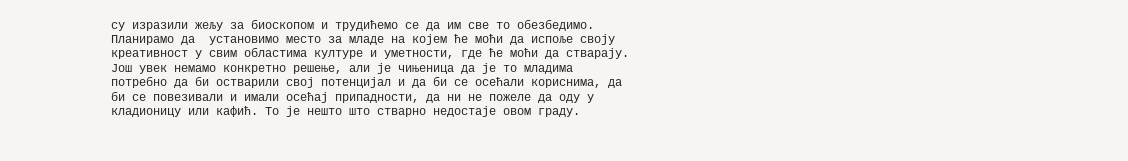су изразили жељу за биоскопом и трудићемо се да им све то обезбедимо. Планирамо да  установимо место за младе на којем ће моћи да испоље своју креативност у свим областима културе и уметности, где ће моћи да стварају. Још увек немамо конкретно решење, али је чињеница да је то младима потребно да би остварили свој потенцијал и да би се осећали кориснима, да би се повезивали и имали осећај припадности, да ни не пожеле да оду у кладионицу или кафић. То је нешто што стварно недостаје овом граду.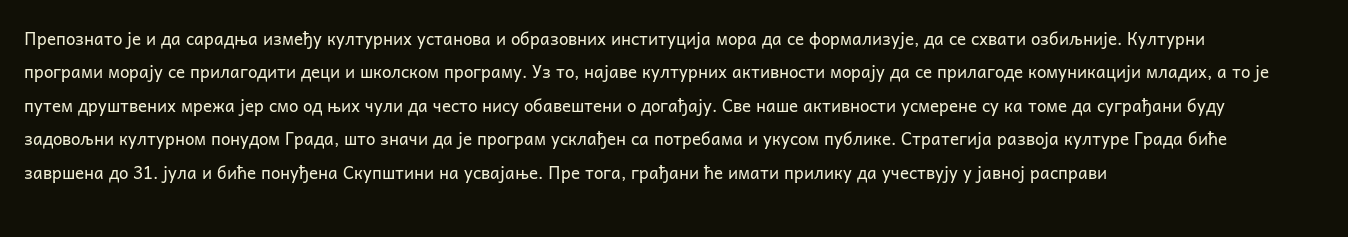Препознато је и да сарадња између културних установа и образовних институција мора да се формализује, да се схвати озбиљније. Културни програми морају се прилагодити деци и школском програму. Уз то, најаве културних активности морају да се прилагоде комуникацији младих, а то је путем друштвених мрежа јер смо од њих чули да често нису обавештени о догађају. Све наше активности усмерене су ка томе да суграђани буду задовољни културном понудом Града, што значи да је програм усклађен са потребама и укусом публике. Стратегија развоја културе Града биће завршена до 31. јула и биће понуђена Скупштини на усвајање. Пре тога, грађани ће имати прилику да учествују у јавној расправи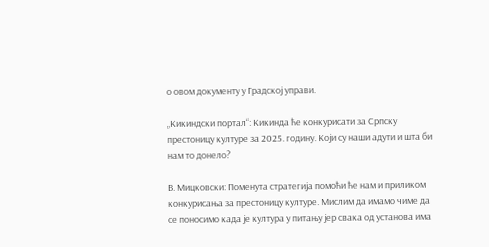о овом документу у Градској управи.

„Кикиндски портал“: Кикинда ће конкурисати за Српску престоницу културе за 2025. годину. Који су наши адути и шта би нам то донело?

В. Мицковски: Поменута стратегија помоћи ће нам и приликом конкурисања за престоницу културе. Мислим да имамо чиме да се поносимо када је култура у питању јер свака од установа има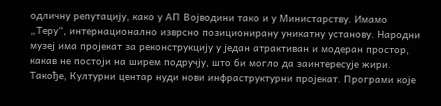одличну репутацију, како у АП Војводини тако и у Министарству. Имамо „Теру“, интернационално изврсно позиционирану уникатну установу. Народни музеј има пројекат за реконструкцију у један атрактиван и модеран простор, какав не постоји на ширем подручју, што би могло да заинтересује жири. Такође, Културни центар нуди нови инфраструктурни пројекат. Програми које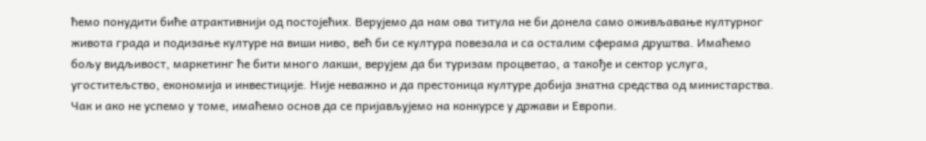ћемо понудити биће атрактивнији од постојећих. Верујемо да нам ова титула не би донела само оживљавање културног живота града и подизање културе на виши ниво, већ би се култура повезала и са осталим сферама друштва. Имаћемо бољу видљивост, маркетинг ће бити много лакши, верујем да би туризам процветао, а такође и сектор услуга, угоститељство, економија и инвестиције. Није неважно и да престоница културе добија знатна средства од министарства. Чак и ако не успемо у томе, имаћемо основ да се пријављујемо на конкурсе у држави и Европи.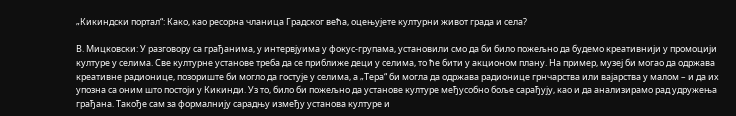„Кикиндски портал“: Како, као ресорна чланица Градског већа, оцењујете културни живот града и села?

В. Мицковски: У разговору са грађанима, у интервјуима у фокус-групама, установили смо да би било пожељно да будемо креативнији у промоцији културе у селима. Све културне установе треба да се приближе деци у селима, то ће бити у акционом плану. На пример, музеј би могао да одржава креативне радионице, позориште би могло да гостује у селима, а „Тера“ би могла да одржава радионице грнчарства или вајарства у малом – и да их упозна са оним што постоји у Кикинди. Уз то, било би пожељно да установе културе међусобно боље сарађују, као и да анализирамо рад удружења грађана. Такође сам за формалнију сарадњу између установа културе и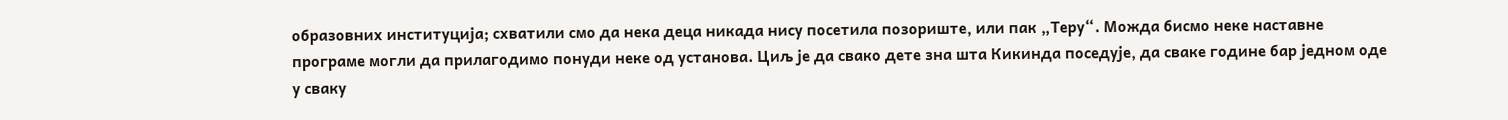образовних институција; схватили смо да нека деца никада нису посетила позориште, или пак „Теру“. Можда бисмо неке наставне програме могли да прилагодимо понуди неке од установа. Циљ је да свако дете зна шта Кикинда поседује, да сваке године бар једном оде у сваку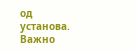од установа. Важно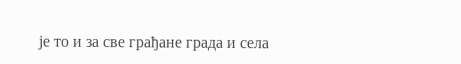је то и за све грађане града и села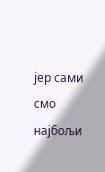јер сами смо најбољи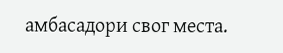амбасадори свог места.